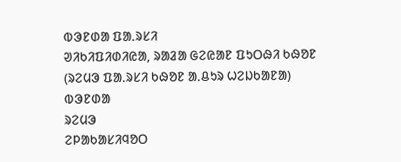ᱵᱳᱱᱰᱟ ᱯᱟᱹᱨᱥᱤ
ᱣᱤᱠᱤᱯᱤᱰᱤᱭᱟ, ᱨᱟᱲᱟ ᱜᱮᱭᱟᱱ ᱯᱩᱛᱷᱤ ᱠᱷᱚᱱ
(ᱨᱮᱢᱳ ᱯᱟᱹᱨᱥᱤ ᱠᱷᱚᱱ ᱟᱹᱪᱩᱨ ᱦᱮᱡᱠᱟᱱᱟ)
ᱵᱳᱱᱰᱟ
ᱨᱮᱢᱳ
ᱮᱞᱟᱠᱟᱥᱤᱧᱚᱛ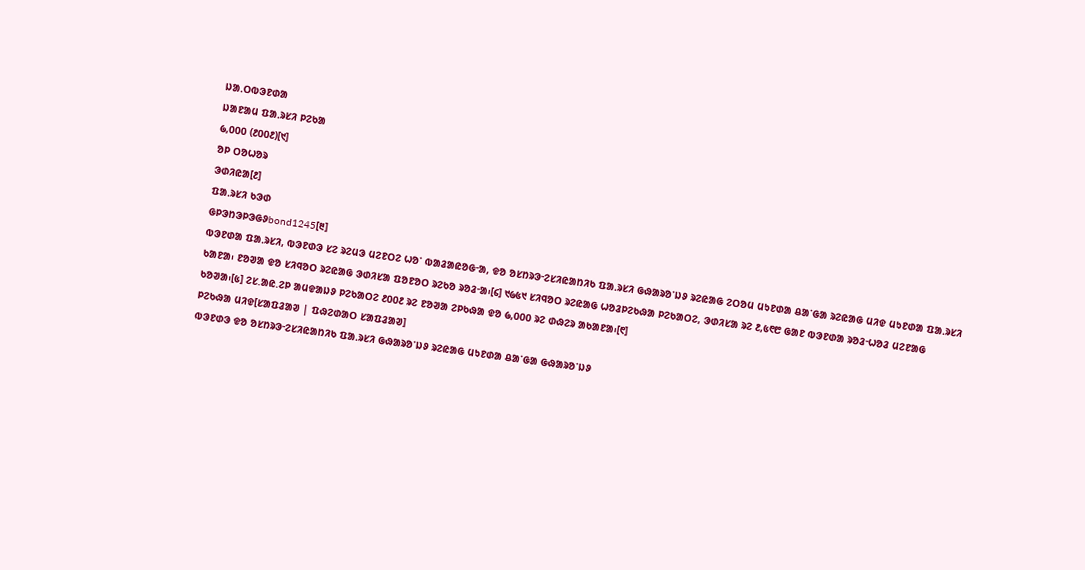ᱡᱟᱹᱛᱵᱳᱱᱰᱟ
ᱡᱟᱱᱟᱢ ᱯᱟᱹᱨᱥᱤ ᱞᱮᱠᱟ
᱙,᱐᱐᱐ (᱒᱐᱐᱒)[᱑]
ᱚᱞ ᱛᱚᱦᱚᱨ
ᱳᱰᱤᱭᱟ[᱒]
ᱯᱟᱹᱨᱥᱤ ᱠᱳᱰ
ᱜᱞᱳᱴᱳᱞᱳᱜᱽbond1245[᱓]
ᱵᱳᱱᱰᱟ ᱯᱟᱹᱨᱥᱤ, ᱵᱳᱱᱰᱳ ᱥᱮ ᱨᱮᱢᱳ ᱢᱮᱱᱛᱮ ᱦᱚᱸ ᱵᱟᱲᱟᱭᱚᱜᱼᱟ, ᱫᱚ ᱚᱥᱴᱨᱳᱼᱮᱥᱤᱭᱟᱴᱤᱠ ᱯᱟᱹᱨᱥᱤ ᱜᱷᱟᱨᱚᱸᱡᱽ ᱨᱮᱭᱟᱜ ᱮᱛᱚᱢ ᱢᱩᱱᱰᱟ ᱪᱟᱸᱜᱟ ᱨᱮᱭᱟᱜ ᱢᱤᱫ ᱢᱩᱱᱰᱟ ᱯᱟᱹᱨᱥᱤ ᱠᱟᱱᱟ᱾ ᱱᱚᱣᱟ ᱫᱚ ᱥᱤᱧᱚᱛ ᱨᱮᱭᱟᱜ ᱳᱰᱤᱥᱟ ᱯᱚᱱᱚᱛ ᱨᱮᱠᱚ ᱨᱚᱲᱼᱟ᱾[᱔] ᱑᱙᱕᱑ ᱥᱤᱧᱚᱛ ᱨᱮᱭᱟᱜ ᱦᱚᱲᱞᱮᱠᱷᱟ ᱞᱮᱠᱟᱛᱮ, ᱳᱰᱤᱥᱟ ᱨᱮ ᱒,᱕᱖᱘ ᱜᱟᱱ ᱵᱳᱱᱰᱟ ᱨᱚᱲᱼᱦᱚᱲ ᱢᱮᱱᱟᱜ ᱠᱚᱣᱟ᱾[᱕] ᱮᱥ.ᱟᱭ.ᱮᱞ ᱟᱢᱫᱟᱡᱽ ᱞᱮᱠᱟᱛᱮ ᱒᱐᱐᱒ ᱨᱮ ᱱᱚᱣᱟ ᱮᱞᱠᱷᱟ ᱫᱚ ᱙,᱐᱐᱐ ᱨᱮ ᱰᱷᱮᱨ ᱟᱠᱟᱱᱟ᱾[᱖]
ᱞᱮᱠᱷᱟ ᱢᱤᱫ[ᱥᱟᱯᱲᱟᱣ | ᱯᱷᱮᱰᱟᱛ ᱥᱟᱯᱲᱟᱣ]
ᱵᱳᱱᱰᱳ ᱫᱚ ᱚᱥᱴᱨᱳᱼᱮᱥᱤᱭᱟᱴᱤᱠ ᱯᱟᱹᱨᱥᱤ ᱜᱷᱟᱨᱚᱸᱡᱽ ᱨᱮᱭᱟᱜ ᱢᱩᱱᱰᱟ ᱪᱟᱸᱜᱟ ᱜᱷᱟᱨᱚᱸᱡᱽ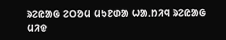ᱨᱮᱭᱟᱜ ᱮᱛᱚᱢ ᱢᱩᱱᱰᱟ ᱦᱟᱹᱴᱤᱧ ᱨᱮᱭᱟᱜ ᱢᱤᱫ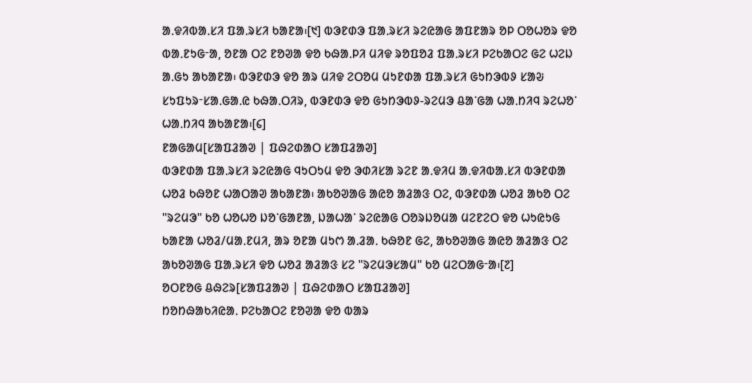ᱟᱹᱫᱤᱵᱟᱹᱥᱤ ᱯᱟᱹᱨᱥᱤ ᱠᱟᱱᱟ᱾[᱑] ᱵᱳᱱᱰᱳ ᱯᱟᱹᱨᱥᱤ ᱨᱮᱭᱟᱜ ᱟᱯᱱᱟᱨ ᱚᱞ ᱛᱚᱦᱚᱨ ᱫᱚ ᱵᱟᱹᱱᱩᱜᱼᱟ, ᱚᱱᱟ ᱛᱮ ᱱᱚᱣᱟ ᱫᱚ ᱠᱷᱟᱹᱞᱤ ᱢᱤᱫ ᱨᱚᱯᱚᱲ ᱯᱟᱹᱨᱥᱤ ᱞᱮᱠᱟᱛᱮ ᱜᱮ ᱦᱮᱡ ᱟᱹᱜᱩ ᱟᱠᱟᱱᱟ᱾ ᱵᱳᱱᱰᱳ ᱫᱚ ᱟᱨ ᱢᱤᱫ ᱮᱛᱚᱢ ᱢᱩᱱᱰᱟ ᱯᱟᱹᱨᱥᱤ ᱜᱩᱴᱳᱵᱽ ᱥᱟᱶ ᱥᱩᱯᱩᱨᱼᱥᱟᱹᱜᱟᱹᱭ ᱠᱷᱟᱹᱛᱤᱨ, ᱵᱳᱱᱰᱳ ᱫᱚ ᱜᱩᱴᱳᱵᱽ-ᱨᱮᱢᱳ ᱪᱟᱸᱜᱟ ᱦᱟᱹᱴᱤᱧ ᱨᱮᱦᱚᱸ ᱦᱟᱹᱴᱤᱧ ᱟᱠᱟᱱᱟ᱾[᱔]
ᱱᱟᱜᱟᱢ[ᱥᱟᱯᱲᱟᱣ | ᱯᱷᱮᱰᱟᱛ ᱥᱟᱯᱲᱟᱣ]
ᱵᱳᱱᱰᱟ ᱯᱟᱹᱨᱥᱤ ᱨᱮᱭᱟᱜ ᱧᱩᱛᱩᱢ ᱫᱚ ᱳᱰᱤᱥᱟ ᱨᱮᱱ ᱟᱹᱫᱤᱢ ᱟᱹᱫᱤᱵᱟᱹᱥᱤ ᱵᱳᱱᱰᱟ ᱦᱚᱲ ᱠᱷᱚᱱ ᱦᱟᱛᱟᱣ ᱟᱠᱟᱱᱟ᱾ ᱟᱠᱚᱣᱟᱜ ᱟᱭᱚ ᱟᱲᱟᱝ ᱛᱮ, ᱵᱳᱱᱰᱟ ᱦᱚᱲ ᱟᱠᱚ ᱛᱮ "ᱨᱮᱢᱳ" ᱠᱚ ᱦᱚᱦᱚ ᱡᱚᱸᱜᱟᱱᱟ, ᱡᱟᱦᱟᱸ ᱨᱮᱭᱟᱜ ᱛᱚᱨᱡᱚᱢᱟ ᱢᱮᱱᱮᱛ ᱫᱚ ᱦᱩᱭᱩᱜ ᱠᱟᱱᱟ ᱦᱚᱲ/ᱢᱟᱹᱱᱢᱤ, ᱟᱨ ᱚᱱᱟ ᱢᱩᱬ ᱟᱹᱲᱟᱹ ᱠᱷᱚᱱ ᱜᱮ, ᱟᱠᱚᱣᱟᱜ ᱟᱭᱚ ᱟᱲᱟᱝ ᱛᱮ ᱟᱠᱚᱣᱟᱜ ᱯᱟᱹᱨᱥᱤ ᱫᱚ ᱦᱚᱲ ᱟᱲᱟᱝ ᱥᱮ "ᱨᱮᱢᱳᱥᱟᱢ" ᱠᱚ ᱢᱮᱛᱟᱜᱼᱟ᱾[᱗]
ᱚᱛᱱᱚᱜ ᱪᱷᱮᱨ[ᱥᱟᱯᱲᱟᱣ | ᱯᱷᱮᱰᱟᱛ ᱥᱟᱯᱲᱟᱣ]
ᱴᱚᱴᱷᱟᱠᱤᱭᱟᱹ ᱞᱮᱠᱟᱛᱮ ᱱᱚᱣᱟ ᱫᱚ ᱵᱟᱨ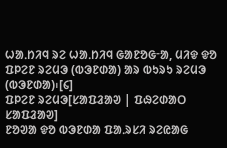ᱦᱟᱹᱴᱤᱧ ᱨᱮ ᱦᱟᱹᱴᱤᱧ ᱜᱟᱱᱚᱜᱼᱟ, ᱢᱤᱫ ᱫᱚ ᱯᱞᱮᱱ ᱨᱮᱢᱳ (ᱵᱳᱱᱰᱟ) ᱟᱨ ᱵᱩᱨᱩ ᱨᱮᱢᱳ (ᱵᱳᱱᱰᱟ)᱾[᱔]
ᱯᱞᱮᱱ ᱨᱮᱢᱳ[ᱥᱟᱯᱲᱟᱣ | ᱯᱷᱮᱰᱟᱛ ᱥᱟᱯᱲᱟᱣ]
ᱱᱚᱣᱟ ᱫᱚ ᱵᱳᱱᱰᱟ ᱯᱟᱹᱨᱥᱤ ᱨᱮᱭᱟᱜ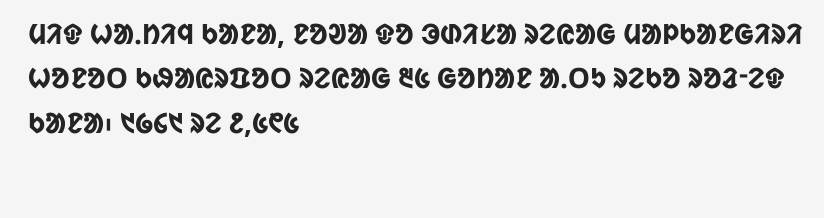ᱢᱤᱫ ᱦᱟᱹᱴᱤᱧ ᱠᱟᱱᱟ, ᱱᱚᱣᱟ ᱫᱚ ᱳᱰᱤᱥᱟ ᱨᱮᱭᱟᱜ ᱢᱟᱞᱠᱟᱱᱜᱤᱨᱤ ᱦᱚᱱᱚᱛ ᱠᱷᱟᱭᱨᱯᱚᱛ ᱨᱮᱭᱟᱜ ᱓᱕ ᱜᱚᱴᱟᱱ ᱟᱹᱛᱩ ᱨᱮᱠᱚ ᱨᱚᱲᱼᱮᱫ ᱠᱟᱱᱟ᱾ ᱑᱙᱔᱑ ᱨᱮ ᱒,᱕᱖᱕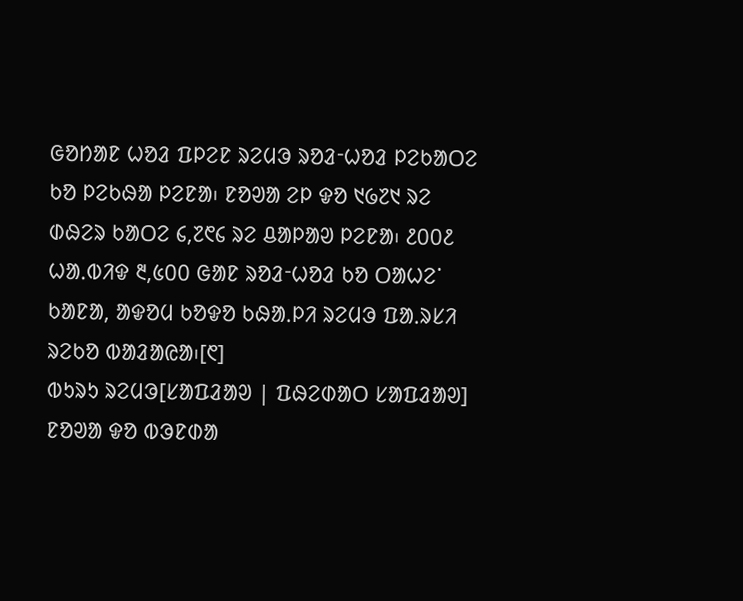ᱜᱚᱴᱟᱱ ᱦᱚᱲ ᱯᱞᱮᱱ ᱨᱮᱢᱳ ᱨᱚᱲᱼᱦᱚᱲ ᱞᱮᱠᱟᱛᱮ ᱠᱚ ᱞᱮᱠᱷᱟ ᱞᱮᱱᱟ᱾ ᱱᱚᱣᱟ ᱮᱞ ᱫᱚ ᱑᱙᱗᱑ ᱨᱮ ᱰᱷᱮᱨ ᱠᱟᱛᱮ ᱔,᱗᱖᱔ ᱨᱮ ᱪᱟᱞᱟᱣ ᱞᱮᱱᱟ᱾ ᱒᱐᱐᱒ ᱦᱟᱹᱵᱤᱫ ᱓,᱕᱐᱐ ᱜᱟᱱ ᱨᱚᱲᱼᱦᱚᱲ ᱠᱚ ᱛᱟᱦᱮᱸ ᱠᱟᱱᱟ, ᱟᱫᱚᱢ ᱠᱚᱫᱚ ᱠᱷᱟᱹᱞᱤ ᱨᱮᱢᱳ ᱯᱟᱹᱨᱥᱤ ᱨᱮᱠᱚ ᱵᱟᱲᱟᱭᱟ᱾[᱖]
ᱵᱩᱨᱩ ᱨᱮᱢᱳ[ᱥᱟᱯᱲᱟᱣ | ᱯᱷᱮᱰᱟᱛ ᱥᱟᱯᱲᱟᱣ]
ᱱᱚᱣᱟ ᱫᱚ ᱵᱳᱱᱰᱟ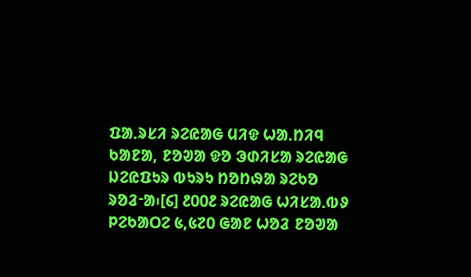ᱯᱟᱹᱨᱥᱤ ᱨᱮᱭᱟᱜ ᱢᱤᱫ ᱦᱟᱹᱴᱤᱧ ᱠᱟᱱᱟ, ᱱᱚᱣᱟ ᱫᱚ ᱳᱰᱤᱥᱟ ᱨᱮᱭᱟᱜ ᱡᱮᱭᱯᱩᱨ ᱵᱩᱨᱩ ᱴᱚᱴᱷᱟ ᱨᱮᱠᱚ ᱨᱚᱲᱼᱟ᱾[᱔] ᱒᱐᱐᱒ ᱨᱮᱭᱟᱜ ᱦᱤᱥᱟᱹᱵᱽ ᱞᱮᱠᱟᱛᱮ ᱕,᱕᱗᱐ ᱜᱟᱱ ᱦᱚᱲ ᱱᱚᱣᱟ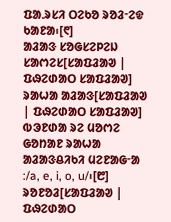ᱯᱟᱹᱨᱥᱤ ᱛᱮᱠᱚ ᱨᱚᱲᱼᱮᱫ ᱠᱟᱱᱟ᱾[᱖]
ᱟᱲᱟᱝ ᱥᱚᱜᱥᱮᱞᱮᱡ ᱥᱟᱬᱮᱥ[ᱥᱟᱯᱲᱟᱣ | ᱯᱷᱮᱰᱟᱛ ᱥᱟᱯᱲᱟᱣ]
ᱨᱟᱦᱟ ᱟᱲᱟᱝ[ᱥᱟᱯᱲᱟᱣ | ᱯᱷᱮᱰᱟᱛ ᱥᱟᱯᱲᱟᱣ]
ᱵᱳᱱᱰᱟ ᱨᱮ ᱢᱚᱬᱮ ᱜᱚᱴᱟᱱ ᱨᱟᱦᱟ ᱟᱲᱟᱝᱪᱤᱠᱤ ᱢᱮᱱᱟᱜᱼᱟ :/a, e, i, o, u/᱾[᱘]
ᱨᱚᱱᱚᱲ[ᱥᱟᱯᱲᱟᱣ | ᱯᱷᱮᱰᱟᱛ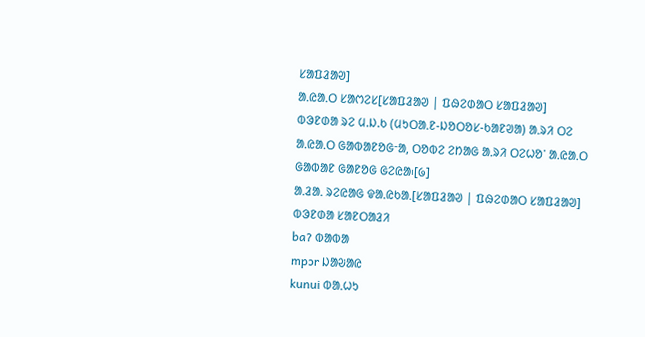ᱥᱟᱯᱲᱟᱣ]
ᱟᱹᱭᱟᱹᱛ ᱥᱟᱬᱮᱥ[ᱥᱟᱯᱲᱟᱣ | ᱯᱷᱮᱰᱟᱛ ᱥᱟᱯᱲᱟᱣ]
ᱵᱳᱱᱰᱟ ᱨᱮ ᱢ.ᱡ.ᱠ (ᱢᱩᱛᱟᱹᱱ-ᱡᱚᱛᱚᱥ-ᱠᱟᱱᱣᱟ) ᱟᱹᱨᱤ ᱛᱮ ᱟᱹᱭᱟᱹᱛ ᱜᱟᱵᱟᱱᱚᱜᱼᱟ, ᱛᱚᱵᱮ ᱮᱴᱟᱜ ᱟᱹᱨᱤ ᱛᱮᱦᱚᱸ ᱟᱹᱭᱟᱹᱛ ᱜᱟᱵᱟᱱ ᱜᱟᱱᱚᱜ ᱜᱮᱭᱟ᱾[᱙]
ᱟᱹᱲᱟᱹ ᱨᱮᱭᱟᱜ ᱫᱟᱹᱭᱠᱟᱹ[ᱥᱟᱯᱲᱟᱣ | ᱯᱷᱮᱰᱟᱛ ᱥᱟᱯᱲᱟᱣ]
ᱵᱳᱱᱰᱟ ᱥᱟᱱᱛᱟᱲᱤ
baʔ ᱵᱟᱵᱟ
mpɔr ᱡᱟᱶᱟᱭ
kunui ᱵᱟᱹᱦᱩ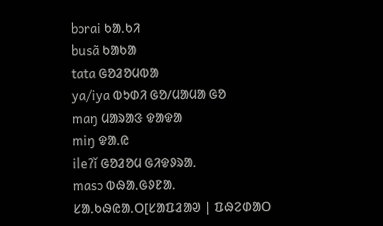bɔrai ᱠᱟᱹᱠᱤ
busã ᱠᱟᱠᱟ
tata ᱜᱚᱲᱚᱢᱵᱟ
ya/iya ᱵᱩᱰᱤ ᱜᱚ/ᱢᱟᱢᱟ ᱜᱚ
maŋ ᱢᱟᱨᱟᱝ ᱫᱟᱫᱟ
miŋ ᱫᱟᱹᱭ
ileʔǐ ᱜᱚᱲᱚᱢ ᱜᱤᱫᱽᱨᱟᱹ
masɔ ᱵᱷᱟᱹᱜᱽᱱᱟᱹ
ᱥᱟᱹᱠᱷᱭᱟᱹᱛ[ᱥᱟᱯᱲᱟᱣ | ᱯᱷᱮᱰᱟᱛ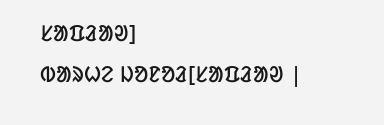ᱥᱟᱯᱲᱟᱣ]
ᱵᱟᱨᱦᱮ ᱡᱚᱱᱚᱲ[ᱥᱟᱯᱲᱟᱣ |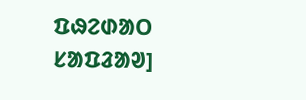ᱯᱷᱮᱰᱟᱛ ᱥᱟᱯᱲᱟᱣ]